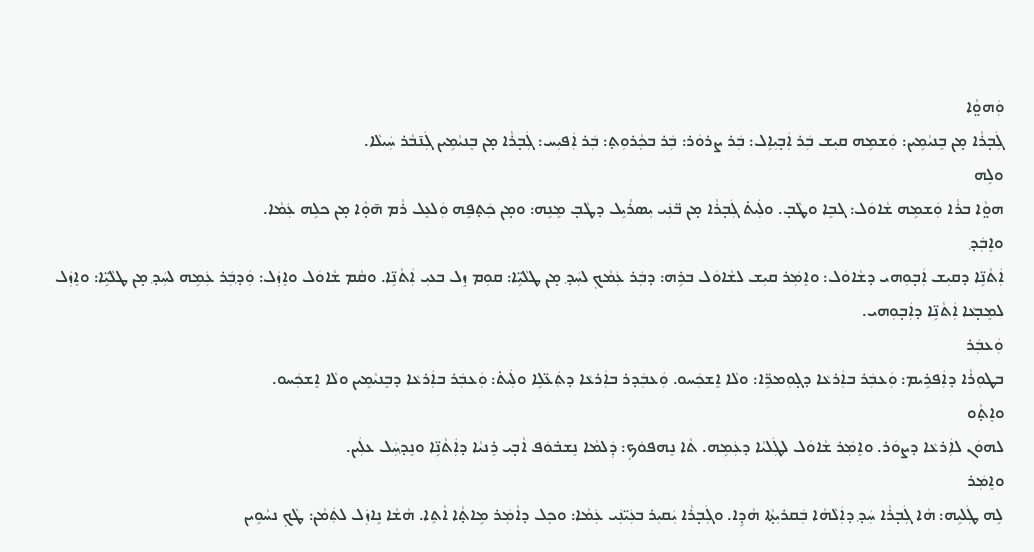ܘܲܗܘ̤ܵܐ
ܓܲܒ̣ܪܵܐ ܡ̣ܢ ܒܸܢܝܵܡܹܝܢ: ܘܲܫܡܹܗ ܩܝܼܫ ܒܲܪ ܐܲܒ̣ܝܼܐܹܠ: ܒܲܪ ܨܪܘܿܪ: ܒܲܪ ܒܟ݂ܵܪܘܼܬ̣: ܒܲܪ ܐܲܦܝܼܚ: ܓܲܒ̣ܪܵܐ ܡ̣ܢ ܒܸܢܝܵܡܹܝܢ ܓܲܢ̄ܒܵܪ ܚܲܝܠܵܐ.
ܘܠܹܗ
ܗܘ̤ܵܐ ܒܪܵܐ ܘܲܫܡܹܗ ܫܵܐܘܿܠ: ܓܒܸܐ ܘܛܵܒ̣. ܘܠܲܝܬ̇ ܓܲܒ̣ܪܵܐ ܡ̣ܢ ܒ̈ܢܲܝ ܝܼܣܪܵܝܹܠ ܕܛܵܒ̣ ܡܸܢܹܗ: ܘܡ̣ܢ ܟܲܬ̣ܦܹܗ ܘܲܠܥܸܠ ܪܵܡ ܗ̄ܘ̣ܵܐ ܡ̣ܢ ܟܠܹܗ ܥܲܡܵܐ.
ܘܐܸܒܲܕ݂
ܐܲܬܵܢܹ̈ܐ ܕܩܝܼܫ ܐܲܒ̣ܘܼܗܝ ܕܫܵܐܘܿܠ: ܘܐܸܡܲܪ ܩܝܼܫ ܠܫܵܐܘܿܠ ܒܪܹܗ: ܕܒܲܪ ܥܲܡܵܟ݂ ܠܚܲܕ݂ ܡ̣ܢ ܛܠܵܝܹ̈ܐ: ܩܘܼܡ ܙܸܠ ܒܥܝܼ ܐܲܬܵܢܹ̈ܐ. ܘܩܵܡ ܫܵܐܘܿܠ ܘܐܸܙܲܠ: ܘܲܕ݂ܒܲܪ ܥܲܡܹܗ ܠܚܲܕ݂ ܡ̣ܢ ܛܠܵܝܹ̈ܐ: ܘܐܸܙܲܠ ܠܡܸܒ̣ܥܵܐ ܐܲܬܵܢܹ̈ܐ ܕܐܲܒ̣ܘܼܗܝ.
ܘܲܥܒܲܪ
ܒܛܘܼܪܵܐ ܕܐܲܦܪܹܝܡ: ܘܲܥܒܲܪ ܒܐܲܪܥܵܐ ܕܓ̣ܘܼܡܪܹ̈ܐ: ܘܠܵܐ ܐܸܫܟܲܚܘ. ܘܲܥܒܲܕܪ ܒܐܲܪܥܵܐ ܕܬܲܥ̈ܠܹܐ ܘܠܲܝܬ̇: ܘܲܥܒܲܪ ܒܐܲܪܥܵܐ ܕܒܸܢܝܵܡܹܝܢ ܘܠܵܐ ܐܸܫܟܲܚܘ.
ܘܐܸܬ̣ܵܘ
ܠܗܘܿܢ ܠܐܲܪܥܵܐ ܕܨܘܿܪ. ܘܐܸܡܲܪ ܫܵܐܘܿܠ ܠܛܲܠܝܵܐ ܕܥܲܡܹܗ. ܬܵܐ ܢܸܗܦܘܿܟ݂: ܕܲܠܡܵܐ ܢܸܫܒ̇ܘܿܦ ܐܵܒ̣ܝ ܪܸܢܝܵܐ ܕܐܲܬܵܢܹ̈ܐ ܘܢܸܕ݂ܚܲܠ ܥܠܲܝܢ.
ܘܐܸܡܲܪ
ܠܹܗ ܛܲܠܝܹܗ: ܗܵܐ ܓܲܒ̣ܪܵܐ ܚܲܕ݂ ܕܐܲܠܵܗܵܐ ܒܲܩܪܝܼܬ̣ܵܐ ܗܵܕܹܐ. ܘܓܲܒ̣ܪܵܐ ܝܲܩܝܼܪ ܒܥܲܝ̈ܢܲܝ ܥܲܡܵܐ: ܘܟ݂ܠ ܕܐܵܡܲܪ ܡܹܐܬ̣ܵܐ ܐܵܬܹܐ. ܗܵܫܵܐ ܢܹܐܙܲܠ ܠܬܲܡܵܢ: ܛܵܟ݂ ܢܚܵܘܹܝܢ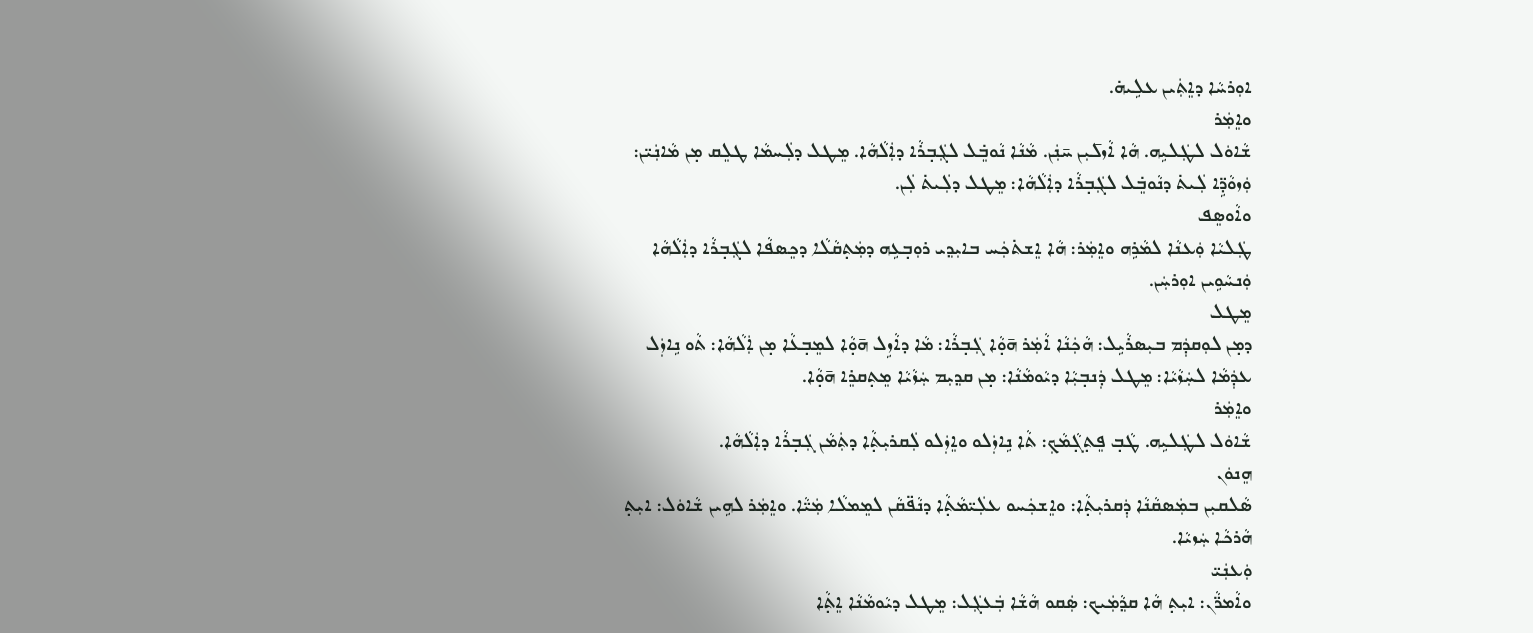ܐܘܼܪܚܵܐ ܕܐܸܬܲܝܢ ܥܠܹܝܗ̇.
ܘܐܸܡܲܪ
ܫܵܐܘܿܠ ܠܛܲܠܝܹܗ. ܗܵܐ ܐܵܙܠ̄ܝܼܢ ܚ̄ܢܲܢ. ܡܵܢܵܐ ܢܵܘܒܸ̇ܠ ܠܓܲܒ̣ܪܵܐ ܕܐܲܠܵܗܵܐ. ܡܸܛܠ ܕܠܲܚܡܵܐ ܛܠܸܩ ܡ̣ܢ ܡܵܐܢܲܝ̈ܢ: ܘܲܙܘܵܕܹ̈ܐ ܠܲܝܬ̇ ܕܢܵܘܒܸ̇ܠ ܠܓܲܒ̣ܪܵܐ ܕܐܲܠܵܗܵܐ: ܡܸܛܠ ܕܠܲܝܬ̇ ܠܲܢ.
ܘܐܵܘܣܸܦ
ܛܲܠܝܵܐ ܘܲܥܢܵܐ ܠܡܵܪܹܗ ܘܐܸܡܲܪ: ܗܵܐ ܐܸܫܬ̇ܟܲܚ ܒܐܝܼܕ݂ܝ ܪܘܼܒ̣ܥܹܗ ܕܡܲܬ̣ܩܵܠܵܐ ܕܟܸܣܦܵܐ ܠܓܲܒ̣ܪܵܐ ܕܐܲܠܵܗܵܐ ܘܲܢܚܵܘܹܝܢ ܐܘܼܪܚܲܢ.
ܡܸܛܠ
ܕܡ̣ܢ ܠܘܼܩܕܲܡ ܒܝܼܣܪܵܝܹܠ: ܗܵܟܲܢܵܐ ܐܵܡܲܪ ܗ̄ܘ̣ܵܐ ܓܲܒ̣ܪܵܐ: ܡܵܐ ܕܐܵܙܹܠ ܗ̄ܘ̣ܵܐ ܠܡܸܒ̣ܥܵܐ ܡ̣ܢ ܐܲܠܵܗܵܐ: ܬܵܘ ܢܹܐܙܲܠ ܥܕܲܡܵܐ ܠܚܲܙܵܝܵܐ: ܡܸܛܠ ܕܲܢܒ̣ܝܼܵܐ ܕܝܵܘܡܵܢܵܐ: ܡ̣ܢ ܩܕ݂ܝܼܡ ܚܲܙܵܝܵܐ ܡܸܬ̣ܩܪܸܐ ܗ̄ܘ̣ܵܐ.
ܘܐܸܡܲܪ
ܫܵܐܘܿܠ ܠܛܲܠܝܹܗ. ܛܵܒ̣ ܦܸܬ̣ܓ̣ܵܡܵܟ݂: ܬܵܐ ܢܹܐܙܲܠܘ ܘܐܸܙܲܠܘ ܠܲܩܪܝܼܬ̣ܵܐ ܕܬܲܡܵܢ ܓܲܒ̣ܪܵܐ ܕܐܲܠܵܗܵܐ.
ܗܸܢܘܿܢ
ܣܵܠܩܝܼܢ ܒܡܲܣܩܵܢܵܐ ܕܲܩܪܝܼܬ̣ܵܐ: ܘܐܸܫܟܲܚܘ ܥܠܲܝ̈ܡܵܬ̣ܵܐ ܕܢܵܦ̈ܩܵܢ ܠܡܸܡܠܵܐ ܡܲܝ̈ܵܐ. ܘܐܸܡܲܪ ܠܗܹܝܢ ܫܵܐܘܿܠ: ܐܝܼܬ̣ ܗܵܪܟܵܐ ܚܲܙܝܵܐ.
ܘܲܥܢܲܝ̈
ܘܐܵܡܪ̈ܵܢ: ܐܝܼܬ̣ ܗܵܐ ܩܕ݂ܵܡܲܝܟ: ܣܲܩܘ ܗܵܫܵܐ ܒܲܥܓܲܠ: ܡܸܛܠ ܕܝܵܘܡܵܢܵܐ ܐܸܬ̣ܵܐ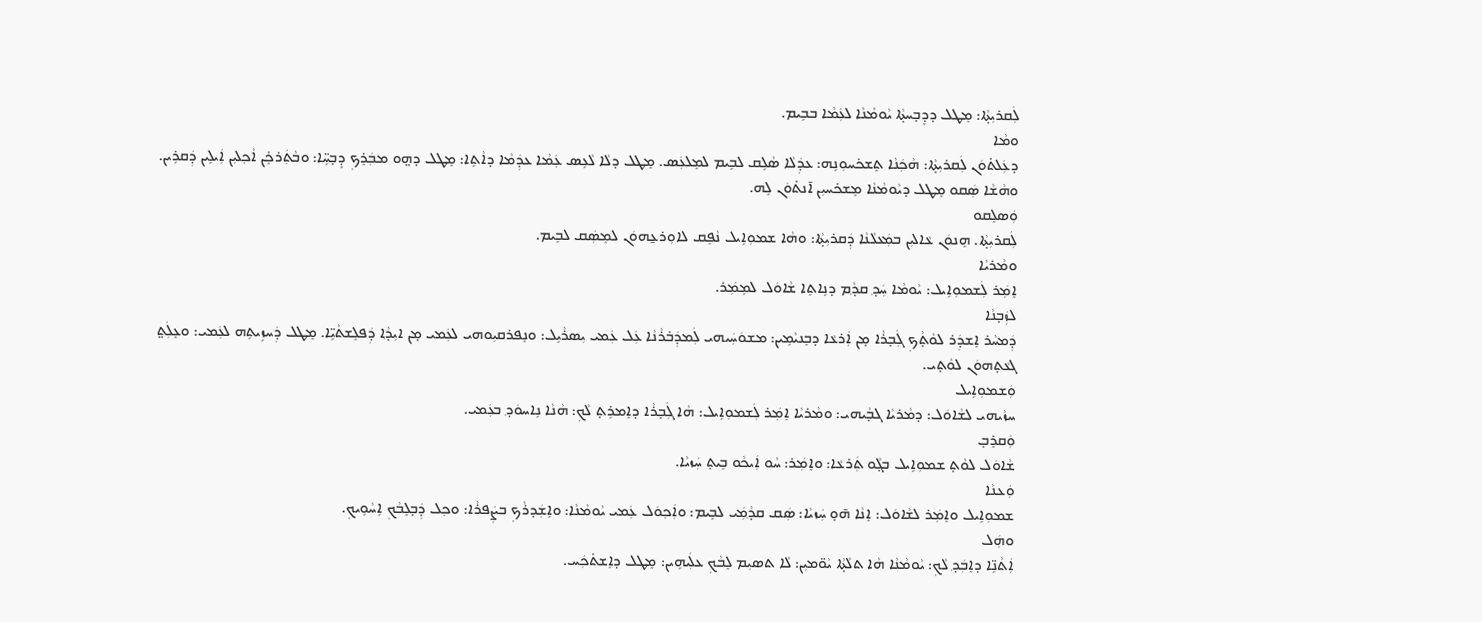ܠܲܩܪܝܼܬ̣ܵܐ: ܡܸܛܠ ܕܕܸܒ̣ܚܬ̣ܵܐ ܝܵܘܡܵܢܵܐ ܠܥܲܡܵܐ ܒܒܹܝܡ.
ܘܡܵܐ
ܕܥܲܠܬ̇ܘܿܢ ܠܲܩܪܝܼܬ̣ܵܐ: ܗܵܟܲܢܵܐ ܬܸܫܟ̇ܚܘܼܢܹܗ: ܥܕܲܠܵܐ ܣܵܠܹܩ ܠܒܹܝܡ ܠܡܸܠܥܲܣ. ܡܸܛܠ ܕܠܵܐ ܠܵܥܹܣ ܥܲܡܵܐ ܥܕܲܡܵܐ ܕܐܵܬܹܐ: ܡܸܛܠ ܕܗ̤ܘ ܡܒܲܪܸܟ݂ ܕܸܒ̣ܚܹ̈ܐ: ܘܒܵܬܲܪܟܸ̇ܢ ܐܵܟ݂ܠܝܼܢ ܐܲܝܠܹܝܢ ܕܲܩܪܹܝܢ. ܘܗܵܫܵܐ ܣܲܩܘ ܡܸܛܠ ܕܝܵܘܡܵܢܵܐ ܡܸܫܟ̇ܚܝܼܢ ܐ̄ܢܬ̇ܘܿܢ ܠܹܗ.
ܘܲܣܠܸܩܘ
ܠܲܩܪܝܼܬ̣ܵܐ. ܗܸܢܘܿܢ ܥܵܐܠܝܼܢ ܒܡܲܥܠܵܢܵܐ ܕܲܩܪܝܼܬ̣ܵܐ: ܘܗܵܐ ܫܡܘܼܐܹܝܠ ܢܵܦܹܩ ܠܐܘܼܪܥ̱ܗܘܿܢ ܠܡܸܣܲܩ ܠܒܹܝܡ.
ܘܡܵܪܝܵܐ
ܐܸܡܲܪ ܠܲܫܡܘܼܐܹܝܠ: ܝܵܘܡܵܐ ܚܲܕ݂ ܩܕ݂ܵܡ ܕܢܹܐܬܸܐ ܫܵܐܘܿܠ ܠܡܹܡܲܪ.
ܠܙܲܒ̣ܢܵܐ
ܕܲܡܚܵܪ ܐܸܫܕܲܪ ܠܘܵܬ̣ܵܟ݂ ܓܲܒ̣ܪܵܐ ܡ̣ܢ ܐܲܪܥܵܐ ܕܒܸܢܝܵܡܹܝܢ: ܡܫܘܿܚܲܝܗܝ ܠܲܡܕܲܒ̇ܪܵܢܵܐ ܥܲܠ ܥܲܡܝ ܝܼܣܪܵܝܹܠ: ܘܢܸܦܪܩܝܼܘܗܝ ܠܥܲܡܝ ܡ̣ܢ ܐܝܼܕ݂ܵܐ ܕܲܦܠܸܫܬܵܝܹ̈ܐ. ܡܸܛܠ ܕܲܚܙܹܝܬܹܗ ܠܥܲܡܝ: ܘܥܸܠܲܬ̤ ܓܥܵܬ̣ܗܘܿܢ ܠܘܵܬ̣ܝ.
ܘܲܫܡܘܼܐܹܝܠ
ܚܙܵܝܗܝ ܠܫܵܐܘܿܠ: ܕܡܵܪܝܵܐ ܓܒ̣ܵܝܗܝ: ܘܡܵܪܝܵܐ ܐܸܡܲܪ ܠܲܫܡܘܼܐܹܝܠ: ܗܵܐ ܓܲܒ̣ܪܵܐ ܕܐܸܡܪܹܬ̣ ܠܵܟ݂: ܗܵܢܵܐ ܢܹܐܚܘܿܕ݂ ܒܥܲܡܝ.
ܘܲܩܪܸܒ̣
ܫܵܐܘܿܠ ܠܘܵܬ̣ ܫܡܘܼܐܹܝܠ ܒܓ̣ܵܘ ܬܲܪܥܵܐ: ܘܐܸܡܲܪ: ܚܵܘ ܐܲܝܟܵܘ ܒܹܝܬ̣ ܚܲܙܝܵܐ.
ܘܲܥܢܵܐ
ܫܡܘܼܐܹܝܠ ܘܐܸܡܲܪ ܠܫܵܐܘܿܠ: ܐܸܢܵܐ ܗ̄ܘ̣ ܚܲܙܝܵܐ: ܣܲܩ ܩܕ݂ܵܡܲܝ ܠܒܹܝܡ: ܘܐܲܟ݂ܘܿܠ ܥܲܡܝ ܝܵܘܡܵܢܵܐ: ܘܐܹܫܲܕܪܵܟ݂ ܒܨܲܦܪܵܐ: ܘܟ݂ܠ ܕܲܒ̣ܠܸܒܵܟ݂ ܐܹܚܵܘܹܝܟ݂.
ܘܗܲܠ
ܐܲܬܵܢܹ̈ܐ ܕܐܸܒܲܕ݂ ܠܵܟ݂: ܝܵܘܡܵܢܵܐ ܗܵܐ ܬܠܵܬ̣ܵܐ ܝܵܘ̈ܡܝܼܢ: ܠܵܐ ܬܣܝܼܡ ܠܸܒܵܟ݂ ܥܠܲܝܗܹܝܢ: ܡܸܛܠ ܕܐܸܫܬ̇ܟܲܚ.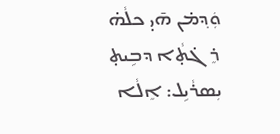ܘܲܕ݂ܡ̇ܢ ܗ̄ܝ̣ ܟܠܵܗ̇ ܪܸܓ̇ܬ̣ܵܐ ܕܒܹܝܬ̣ ܝܼܣܪܵܝܹܠ: ܐܸܠܵܐ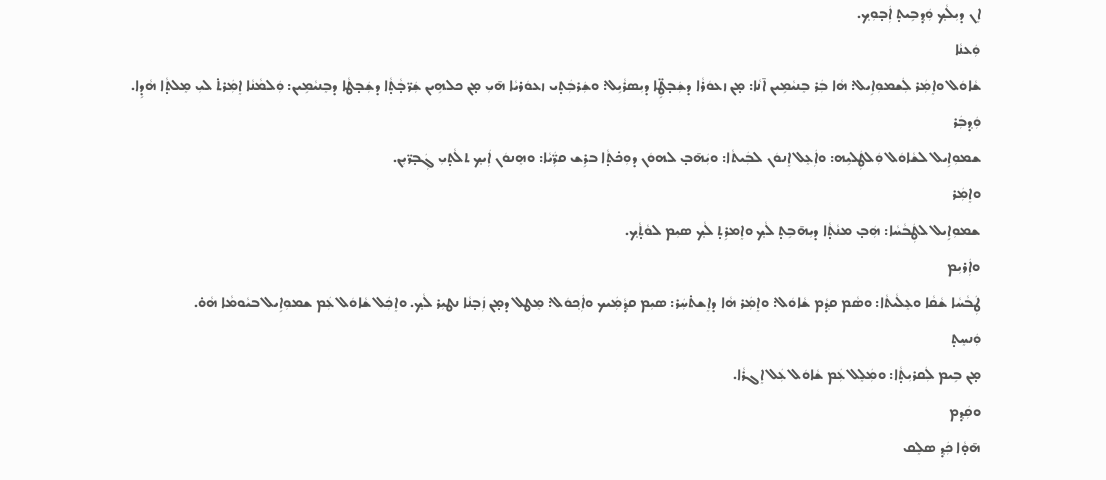ܐܸܢ ܕܝܼܠܵܟ݂ ܘܲܕ݂ܒܹܝܬ̣ ܐܲܒ̣ܘܼܟ݂.
ܘܲܥܢܵܐ
ܫܵܐܘܿܠ ܘܐܸܡܲܪ ܠܲܫܡܘܼܐܹܝܠ: ܗܵܐ ܒܲܪ ܒܸܢܝܵܡܹܝܢ ܐ̄ܢܵܐ: ܡ̣ܢ ܙܥܘܿܪܵܐ ܕܫܲܒ̣ܛܹ̈ܐ ܕܝܼܣܪܵܝܹܠ: ܘܫܲܪܒܲܬ̣ܝ ܙܥܘܿܪܝܵܐ ܗ̄ܝܼ ܡ̣ܢ ܟܠܗܹܝܢ ܫܲܪ̈ܒ̣ܵܬ̣ܵܐ ܕܫܲܒ̣ܛܵܐ ܕܒܸܢܝܵܡܹܝܢ: ܘܲܠܡܵܢܵܐ ܐܸܡܲܪܬ̇ ܠܝܼ ܡܸܠܬ̣ܵܐ ܗܵܕܹܐ.
ܘܲܕ݂ܒܲܪ
ܫܡܘܼܐܹܝܠ ܠܫܵܐܘܿܠ ܘܲܠܛܲܠܝܹܗ: ܘܐܲܥܸܠ ܐܸܢܘܿܢ ܠܒܲܝܬܵܐ: ܘܝܲܗ̄ܒ̣ ܠܗܘܿܢ ܕܘܼܟ̇ܬ̣ܵܐ ܒܪܹܫ ܩܪ̈ܲܝܵܐ: ܘܗܸܢܘܿܢ ܐܲܝܟ݂ ܬܠܵܬ̣ܝܼ ܓܲܒ̣ܪ̈ܝܼܢ.
ܘܐܸܡܲܪ
ܫܡܘܼܐܹܝܠ ܠܛܲܒܵܚܵܐ: ܗܲܒ̣ ܡܢܵܬ̣ܵܐ ܕܝܼܗ̄ܒܹܬ̣ ܠܵܟ݂ ܘܐܸܡܪܹܬ̣ ܠܵܟ݂ ܣܝܼܡ ܠܘܵܬ̣ܵܟ݂.
ܘܐܲܪܝܼܡ
ܛܲܒܵܚܵܐ ܫܵܩܵܐ ܘܥܸܠܵܝܬܵܐ: ܘܣܵܡ ܩܕ݂ܵܡ ܫܵܐܘܿܠ: ܘܐܸܡܲܪ ܗܵܐ ܕܐܸܫܬ̇ܚܲܪ: ܣܝܼܡ ܩܕ݂ܵܡܲܝܟ ܘܐܲܟ݂ܘܿܠ: ܡܸܛܠ ܕܡ̣ܢ ܙܲܒ̣ܢܵܐ ܢܛܝܼܪ ܠܵܟ݂. ܘܐܸܟܲܠ ܫܵܐܘܿܠ ܥܲܡ ܫܡܘܼܐܹܝܠ ܒܝܵܘܡܵܐ ܗܵܘ̇.
ܘܲܢܚܸܬ̣
ܡ̣ܢ ܒܹܝܡ ܠܲܩܪܝܼܬ̣ܵܐ: ܘܡܲܠܸܠ ܥܲܡ ܫܵܐܘܿܠ ܥܲܠ ܐܸܓܪܵܐ.
ܘܩܲܕ݂ܡ
ܗ̄ܘ̣ܵܐ ܟܲܕ݂ ܣܠܸܩ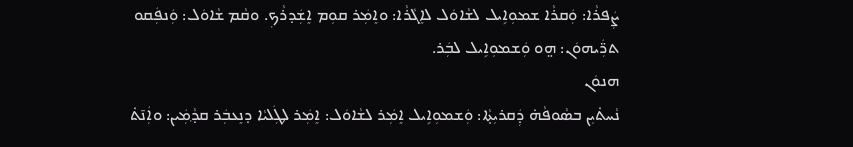ܨܲܦܪܵܐ: ܘܲܩܪܵܐ ܫܡܘܼܐܹܝܠ ܠܫܵܐܘܿܠ ܠܐܸܓܵܪܵܐ: ܘܐܸܡܲܪ ܩܘܼܡ ܐܸܫܲܕܪܵܟ݂. ܘܩܵܡ ܫܵܐܘܿܠ: ܘܲܢܦܲܩܘ ܬܪ̈ܲܝܗܘܿܢ: ܗ̤ܘ ܘܲܫܡܘܼܐܹܝܠ ܠܒܲܪ.
ܗܢܘܿܢ
ܢܵܚܬ̇ܝܼܢ ܒܣܵܘܦܵܗ̇ ܕܲܩܪܝܼܬ̣ܵܐ: ܘܲܫܡܘܼܐܹܝܠ ܐܸܡܲܪ ܠܫܵܐܘܿܠ: ܐܸܡܲܪ ܠܛܲܠܝܵܐ ܕܢܸܥܒܲܪ ܩܕ݂ܵܡܲܝܢ: ܘܐܲܢ̄ܬ̇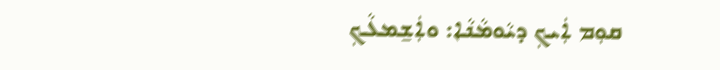ܩܘܼܡ ܐܲܝܟ݂ ܕܝܵܘܡܵܢܵܐ: ܘܐܲܫ̱ܡܥܵܟ݂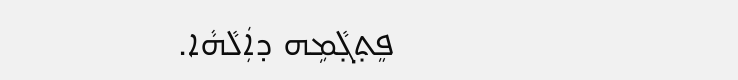ܦܸܬ̣ܓ̣ܵܡܹܗ ܕܐܲܠܵܗܵܐ.